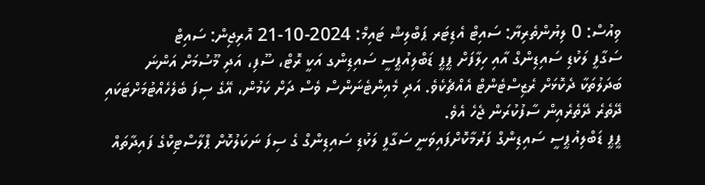ވިއުސް: 0 ލިޔުންތެރިޔާ: ސައިޓް އެޑިޓަރ ޕަބްލިޝް ޓައިމް: 2024-10-21 އޮރިޖިން: ސައިޓް
ސަގާފީ ލަކުޑި ސައިޑިންގް އާއި ހިލާފަށް ޕީޕީ ޑަބްލިއުޕީސީ ސައިޑިންގ އަކީ ރޮޓް، ސޫފި، އަދި މޫސުމަށް އަންނަ ބަދަލުތަކާ ދެކޮޅަށް ރެޒިސްޓެންޓް އެއްޗެކެވެ. އަދި މެއިންޓެނަންސް ވެސް ދަށް ކަމުން، އޭގެ ސިފަ ބެލެހެއްޓުމަށްޓަކައި ދޭތެރެ ދޭތެރެއިން ސާފުކުރަން ޖެހެ އެވެ.
ޕީޕީ ޑަބްލިއުޕީސީ ސައިޑިންގް ފަރުމާކޮށްފައިވަނީ ސަގާފީ ލަކުޑި ސައިޑިންގް ގެ ސިފަ ނަކަލުކޮށް ޕްލާސްޓިކްގެ ފައިދާތައް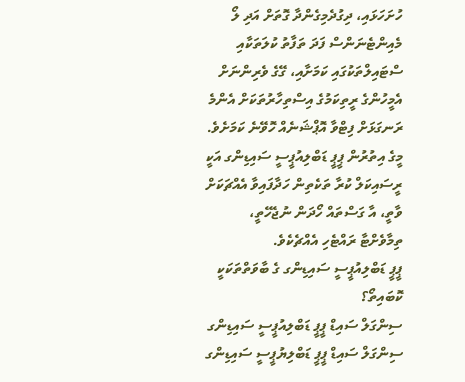ހުށަހަޅައި، ދިގުދެމިގެންދާ ގޮތަށް އަދި ލޯ މެއިންޓެނަންސް ފަދަ ތަފާތު ކުލަތަކާއި ސްޓައިލްތަކުގައި ކަމަށާއި، ގޭގެ ވެރިންނަށް އެމީހުންގެ ރީތިކަމުގެ އިސްތިހާރުތަކަށް އެންމެ ރަނގަޅަށް ފިޓްވާ އޮޕްޝަނެއް ހޮވޭނެ ކަމަށެވެ.
މީގެ އިތުރުން ޕީޕީ ޑަބްލިއުޕީސީ ސައިޑިންގ އަކީ ރީސައިކަލް ކުރާ ތަކެތިން ހަދާފައިވާ އެއްޗަކަށް ވާތީ، އާ ގަސްތައް ހޯދަން ނުޖެހޭތީ، ތިމާވެށްޓާ ރައްޓެހި އެއްޗެކެވެ.
ޕީޕީ ޑަބްލިއުޕީސީ ސައިޑިންގ ގެ ބާވަތްތަކަކީ ކޮބައިތޯ؟
ސިންގަލް ސައިޑް ޕީޕީ ޑަބްލިއުޕީސީ ސައިޑިންގ
ސިންގަލް ސައިޑް ޕީޕީ ޑަބްލިޔުޕީސީ ސައިޑިންގ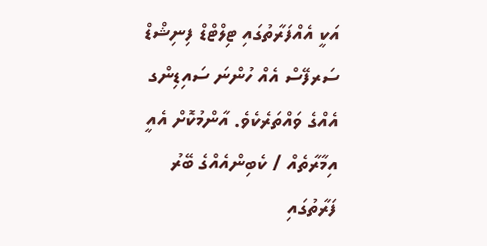އަކީ އެއްފަރާތުގައި ޓިލްޓްޑް ފިނިޝްޑް ސަރފޭސް އެއް ހުންނަ ސައިޑިންގ އެއްގެ ވައްތަރެކެވެ. އާންމުކޮށް އެއީ އިމާރާތެއް / ކެބިންއެއްގެ ބޭރު ފަރާތުގައި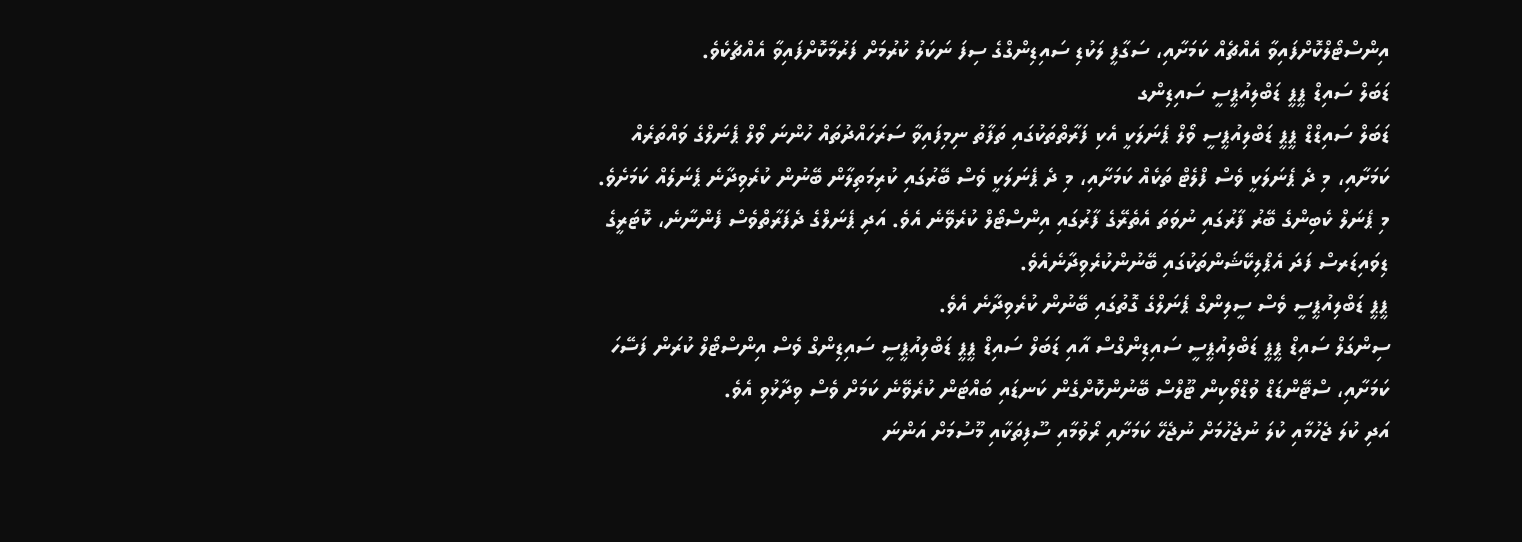އިންސްޓޯލްކޮށްފައިވާ އެއްޗެއް ކަމަށާއި، ސަގާފީ ލަކުޑި ސައިޑިންގްގެ ސިފަ ނަކަލު ކުރުމަށް ފަރުމާކޮށްފައިވާ އެއްޗެކެވެ.
ޑަބަލް ސައިޑް ޕީޕީ ޑަބްލިއުޕީސީ ސައިޑިންގ
ޑަބަލް ސައިޑްޑް ޕީޕީ ޑަބްލިއުޕީސީ ވޯލް ޕެނަލަކީ އެކި ފަރާތްތަކުގައި ތަފާތު ނިމިފައިވާ ސަރަހައްދުތައް ހުންނަ ވޯލް ޕެނަލްގެ ވައްތަރެއް ކަމަށާއި، މި ދެ ޕެނަލަކީ ވެސް ފްލެޓް ތަކެއް ކަމަށާއި، މި ދެ ޕެނަލަކީ ވެސް ބޭރުގައި ކުރިމަތިލާން ބޭނުން ކުރެވިދާނެ ޕެނަލެއް ކަމަށެވެ.
މި ޕެނަލް ކެބިންގެ ބޭރު ފާރުގައި ނުވަތަ އެތެރޭގެ ފާރުގައި އިންސްޓޯލް ކުރެވޭނެ އެވެ. އަދި ޕެނަލްގެ ދެފަރާތްވެސް ފެންނާނެ، ކޮޓަރީގެ ޑިވައިޑަރސް ފަދަ އެޕްލިކޭޝަންތަކުގައި ބޭނުންކުރެވިދާނެއެވެ.
ޕީޕީ ޑަބްލިއުޕީސީ ވެސް ސީލިންގް ޕެނަލްގެ ގޮތުގައި ބޭނުން ކުރެވިދާނެ އެވެ.
ސިންގަލް ސައިޑް ޕީޕީ ޑަބްލިއުޕީސީ ސައިޑިންގްސް އާއި ޑަބަލް ސައިޑް ޕީޕީ ޑަބްލިއުޕީސީ ސައިޑިންގް ވެސް އިންސްޓޯލް ކުރަން ފަސޭހަ ކަމަށާއި، ސްޓޭންޑަޑް ވުޑްވޯކިން ޓޫލްސް ބޭނުންކޮށްގެން ކަނޑައި ބައްޓަން ކުރެވޭނެ ކަމަށް ވެސް ވިދާޅުވި އެވެ.
އަދި ކުލަ ޖެހުމާއި ކުލަ ނުޖެހުމަށް ނުޖެހޭ ކަމަށާއި ރޯވުމާއި ސޫފިތަކާއި މޫސުމަށް އަންނަ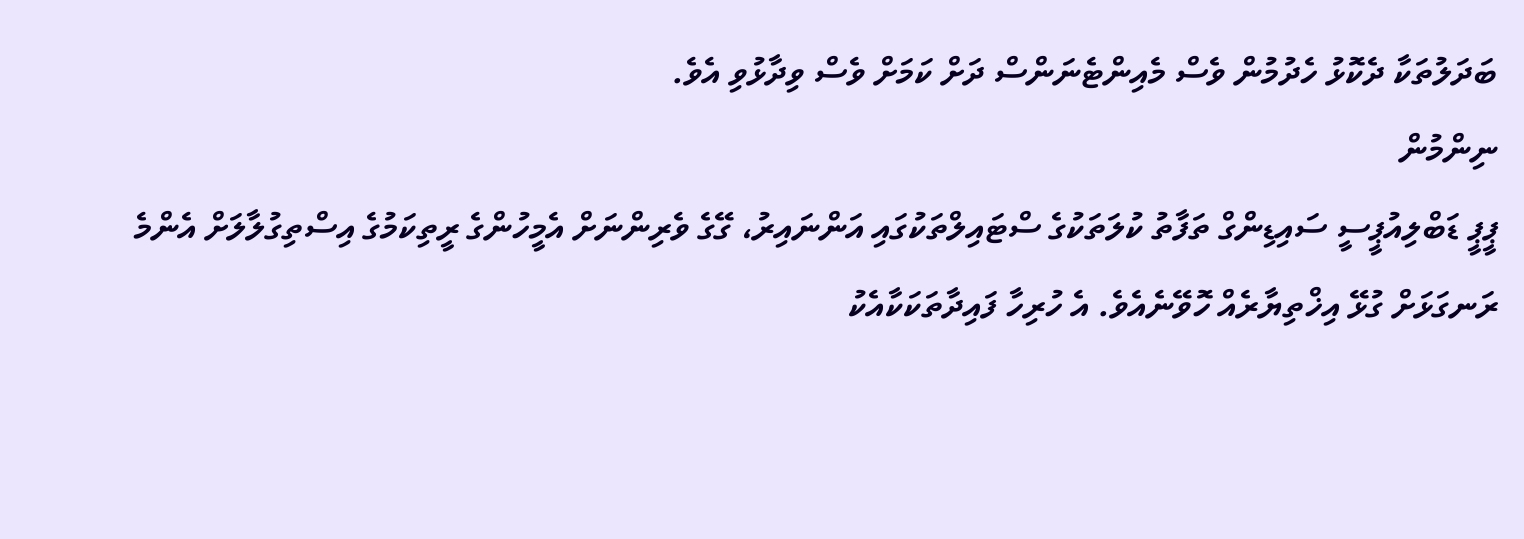ބަދަލުތަކާ ދެކޮޅު ހެދުމުން ވެސް މެއިންޓެނަންސް ދަށް ކަމަށް ވެސް ވިދާޅުވި އެވެ.
ނިންމުން
ޕީޕީ ޑަބްލިއުޕީސީ ސައިޑިންގް ތަފާތު ކުލަތަކުގެ ސްޓައިލްތަކުގައި އަންނައިރު، ގޭގެ ވެރިންނަށް އެމީހުންގެ ރީތިކަމުގެ އިސްތިގުލާލަށް އެންމެ ރަނގަޅަށް ގުޅޭ އިޚްތިޔާރެއް ހޮވޭނެއެވެ. އެ ހުރިހާ ފައިދާތަކަކާއެކު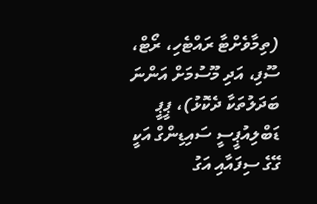(ތިމާވެށްޓާ ރައްޓެހި، ރޯޓް، ސޫފި، އަދި މޫސުމަށް އަންނަ ބަދަލުތަކާ ދެކޮޅު)، ޕީޕީ ޑަބްލިއުޕީސީ ސައިޑިންގް އަކީ ގޭގެ ސިފައާއި އަގު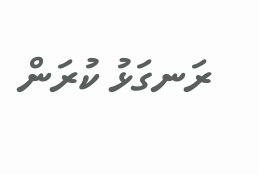ރަނގަޅު ކުރަން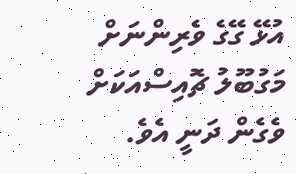އުޅޭ ގޭގެ ވެރިންނަށް މަގުބޫލު ޗޮއިސްއަކަށް ވެގެން ދަނީ އެވެ.